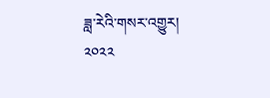ཟླ་རེའི་གསར་འགྱུར།
༢༠༢༢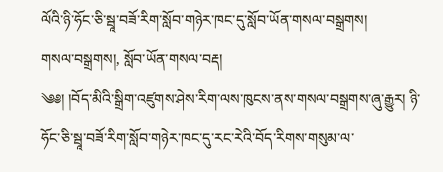ལོའི་ཉི་ཧོང་ཅི་སྦཱ་བཟོ་རིག་སློབ་གཉེར་ཁང་དུ་སློབ་ཡོན་གསལ་བསྒྲགས།
གསལ་བསྒྲགས།, སློབ་ཡོན་གསལ་བརྡ།
༄༅། །བོད་མིའི་སྒྲིག་འཛུགས་ཤེས་རིག་ལས་ཁུངས་ནས་གསལ་བསྒྲགས་ཞུ་རྒྱུར། ཉི་ཧོང་ཅི་སྦཱ་བཟོ་རིག་སློབ་གཉེར་ཁང་དུ་རང་རེའི་བོད་རིགས་གསུམ་ལ་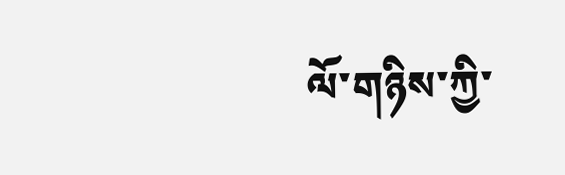ལོ་གཉིས་ཀྱི་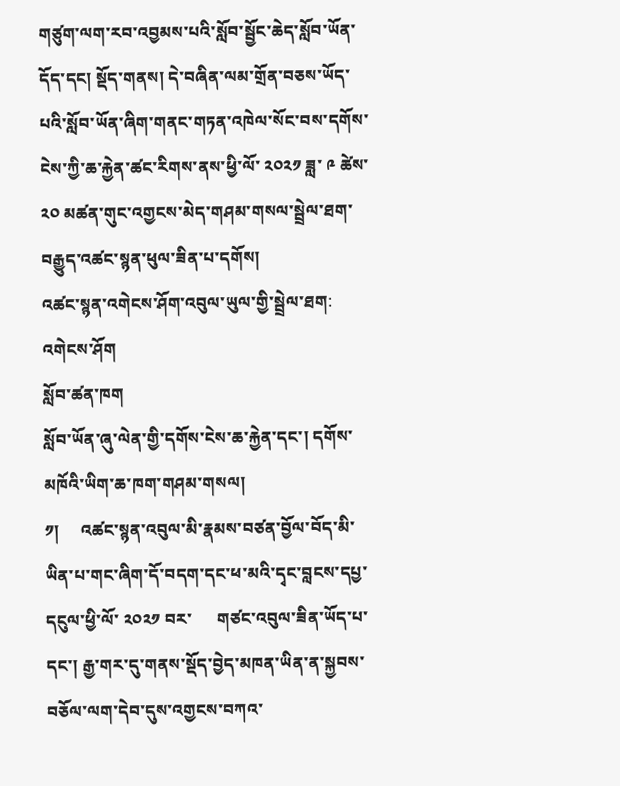གཙུག་ལག་རབ་འབྱམས་པའི་སློབ་སྦྱོང་ཆེད་སློབ་ཡོན་དོད་དང། སྡོད་གནས། དེ་བཞིན་ལམ་གྲོན་བཅས་ཡོད་པའི་སློབ་ཡོན་ཞིག་གནང་གཏན་འཁེལ་སོང་བས་དགོས་ངེས་ཀྱི་ཆ་རྐྱེན་ཚང་རིགས་ནས་ཕྱི་ལོ་ ༢༠༢༡ ཟླ་ ༩ ཚེས་ ༢༠ མཚན་གུང་འགྱངས་མེད་གཤམ་གསལ་སྦྲེལ་ཐག་བརྒྱུད་འཚང་སྙན་ཕུལ་ཟིན་པ་དགོས།
འཚང་སྙན་འགེངས་ཤོག་འབུལ་ཡུལ་གྱི་སྦྲེལ་ཐག: འགེངས་ཤོག
སློབ་ཚན་ཁག
སློབ་ཡོན་ཞུ་ལེན་གྱི་དགོས་ངེས་ཆ་རྐྱེན་དང་། དགོས་མཁོའི་ཡིག་ཆ་ཁག་གཤམ་གསལ།
༡།     འཚང་སྙན་འབུལ་མི་རྣམས་བཙན་བྱོལ་བོད་མི་ཡིན་པ་གང་ཞིག་དོ་བདག་དང་ཕ་མའི་དྭང་བླངས་དཔྱ་དངུལ་ཕྱི་ལོ་ ༢༠༢༡ བར་      གཙང་འབུལ་ཟིན་ཡོད་པ་དང་། རྒྱ་གར་དུ་གནས་སྡོད་བྱེད་མཁན་ཡིན་ན་སྐྱབས་བཅོལ་ལག་དེབ་དུས་འགྱངས་བཀའ་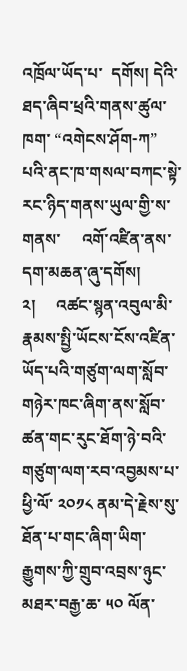འཁྲོལ་ཡོད་པ་  དགོས། དེའི་ཐད་ཞིབ་ཕྲའི་གནས་ཚུལ་ཁག་ “འགེངས་ཤོག-ཀ” པའི་ནང་ཁ་གསལ་བཀང་སྟེ་རང་ཉིད་གནས་ཡུལ་གྱི་ས་གནས་     འགོ་འཛིན་ནས་དག་མཆན་ཞུ་དགོས།
༢།     འཚང་སྙན་འབུལ་མི་རྣམས་སྤྱི་ཡོངས་ངོས་འཛིན་ཡོད་པའི་གཙུག་ལག་སློབ་གཉེར་ཁང་ཞིག་ནས་སློབ་ཚན་གང་རུང་ཐོག་ཉེ་བའི་      གཙུག་ལག་རབ་འབྱམས་པ་ཕྱི་ལོ་ ༢༠༡༨ ནམ་དེ་རྗེས་སུ་ཐོན་པ་གང་ཞིག་ཡིག་རྒྱུགས་ཀྱི་གྲུབ་འབྲས་ཉུང་མཐར་བརྒྱ་ཆ་ ༥༠ ལོན་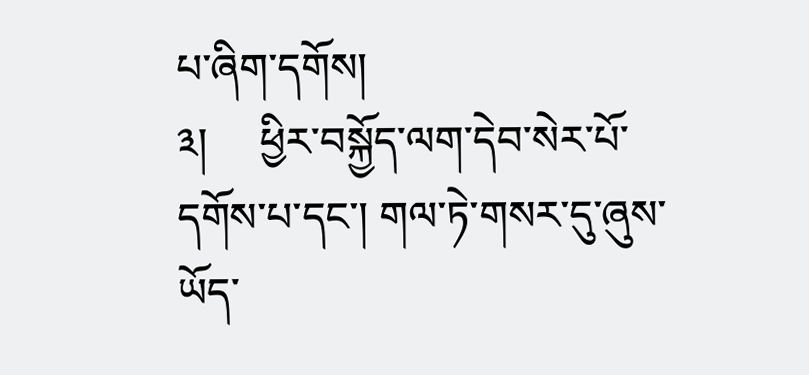པ་ཞིག་དགོས།
༣།     ཕྱིར་བསྐྱོད་ལག་དེབ་སེར་པོ་དགོས་པ་དང་། གལ་ཏེ་གསར་དུ་ཞུས་ཡོད་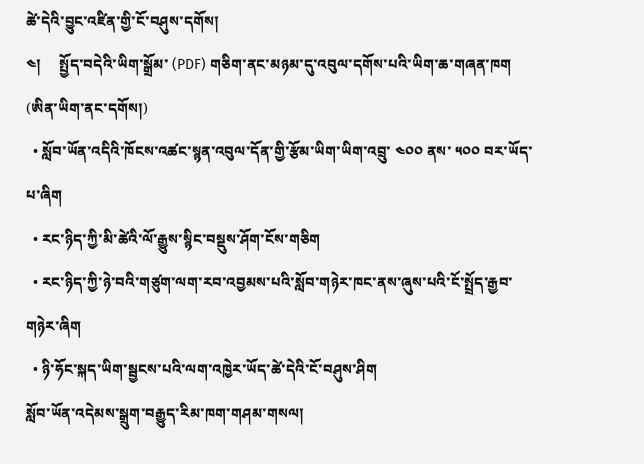ཚེ་དེའི་བྱུང་འཛིན་གྱི་ངོ་བཤུས་དགོས།
༤།     སྤྱོད་བདེའི་ཡིག་སྒྲོམ་ (PDF) གཅིག་ནང་མཉམ་དུ་འབུལ་དགོས་པའི་ཡིག་ཆ་གཞན་ཁག (ཨིན་ཡིག་ནང་དགོས།)
  • སློབ་ཡོན་འདིའི་ཁོངས་འཚང་སྙན་འབུལ་དོན་གྱི་རྩོམ་ཡིག་ཡིག་འབྲུ་ ༤༠༠ ནས་ ༥༠༠ བར་ཡོད་པ་ཞིག
  • རང་ཉིད་ཀྱི་མི་ཚེའི་ལོ་རྒྱུས་སྙིང་བསྡུས་ཤོག་ངོས་གཅིག
  • རང་ཉིད་ཀྱི་ཉེ་བའི་གཙུག་ལག་རབ་འབྱམས་པའི་སློབ་གཉེར་ཁང་ནས་ཞུས་པའི་ངོ་སྤྲོད་རྒྱབ་གཉེར་ཞིག
  • ཉི་ཧོང་སྐད་ཡིག་སྦྱངས་པའི་ལག་འཁྱེར་ཡོད་ཚེ་དེའི་ངོ་བཤུས་ཤིག
སློབ་ཡོན་འདེམས་སྒྲུག་བརྒྱུད་རིམ་ཁག་གཤམ་གསལ།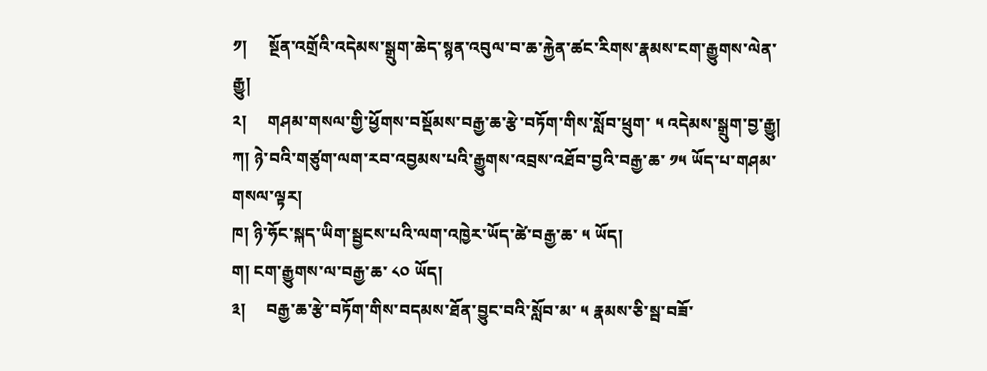༡།     སྔོན་འགྲོའི་འདེམས་སྒྲུག་ཆེད་སྙན་འབུལ་བ་ཆ་རྐྱེན་ཚང་རིགས་རྣམས་ངག་རྒྱུགས་ལེན་རྒྱུ།
༢།     གཤམ་གསལ་གྱི་ཕྱོགས་བསྡོམས་བརྒྱ་ཆ་རྩེ་བཏོག་གིས་སློབ་ཕྲུག་ ༥ འདེམས་སྒྲུག་བྱ་རྒྱུ།
ཀ། ཉེ་བའི་གཙུག་ལག་རབ་འབྱམས་པའི་རྒྱུགས་འབྲས་འཐོབ་བྱའི་བརྒྱ་ཆ་ ༡༥ ཡོད་པ་གཤམ་གསལ་ལྟར།
ཁ། ཉི་ཧོང་སྐད་ཡིག་སྦྱངས་པའི་ལག་འཁྱེར་ཡོད་ཚེ་བརྒྱ་ཆ་ ༥ ཡོད།
ག། ངག་རྒྱུགས་ལ་བརྒྱ་ཆ་ ༨༠ ཡོད།
༣།     བརྒྱ་ཆ་རྩེ་བཏོག་གིས་བདམས་ཐོན་བྱུང་བའི་སློབ་མ་ ༥ རྣམས་ཅི་སྦ་བཟོ་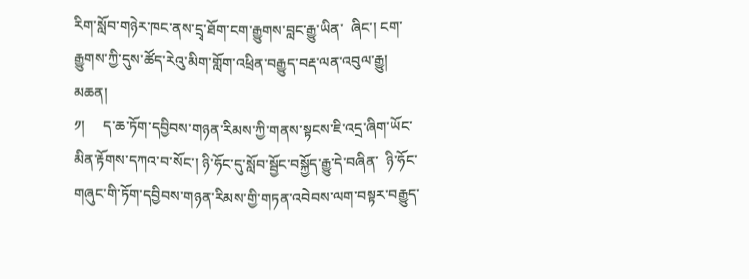རིག་སློབ་གཉེར་ཁང་ནས་དྲྭ་ཐོག་ངག་རྒྱུགས་བླང་རྒྱུ་ཡིན་  ཞིང་། ངག་རྒྱུགས་ཀྱི་དུས་ཚོད་རེའུ་མིག་གློག་འཕྲིན་བརྒྱུད་བརྡ་ལན་འབུལ་རྒྱུ།
མཆན།
༡།     ད་ཆ་ཏོག་དབྱིབས་གཉན་རིམས་ཀྱི་གནས་སྟངས་ཇི་འདྲ་ཞིག་ཡོང་མིན་རྟོགས་དཀའ་བ་སོང་། ཉི་ཧོང་དུ་སློབ་སྦྱོང་བསྐྱོད་རྒྱུ་དེ་བཞིན་  ཉི་ཧོང་གཞུང་གི་ཏོག་དབྱིབས་གཉན་རིམས་གྱི་གཏན་འབེབས་ལག་བསྟར་བརྒྱུད་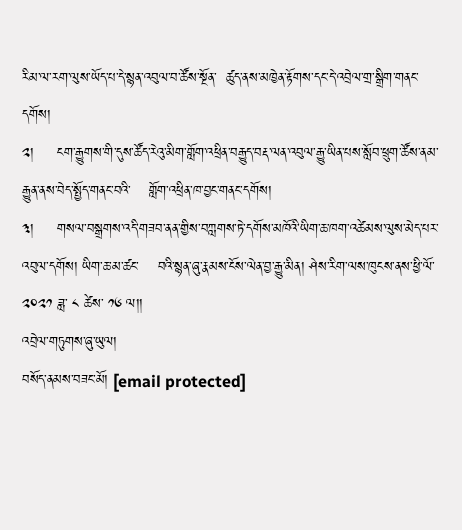རིམ་ལ་རག་ལུས་ཡོད་པ་དེ་སྙན་འབུལ་བ་ཚོས་སྔོན་  ཚུད་ནས་མཁྱེན་རྟོགས་དང་དེ་འབྲེལ་གྲ་སྒྲིག་གནང་དགོས།
༢།     ངག་རྒྱུགས་གི་དུས་ཚོད་རེའུ་མིག་གློག་འཕྲིན་བརྒྱུད་བརྡ་ལན་འབུལ་རྒྱུ་ཡིན་པས་སློབ་ཕྲུག་ཚོས་ནམ་རྒྱུན་ནས་བེད་སྤྱོད་གནང་བའི་    གློག་འཕྲིན་ཁ་བྱང་གནང་དགོས།
༣།     གསལ་བསྒྲགས་འདི་གཟབ་ནན་གྱིས་བཀླགས་ཏེ་དགོས་མཁོའི་ཡིག་ཆ་ཁག་འཚེམས་ལུས་མེད་པར་འབུལ་དགོས། ཡིག་ཆ་མ་ཚང་    བའི་སྙན་ཞུ་རྣམས་ངོས་ལེན་བྱ་རྒྱུ་མིན། ཤེས་རིག་ལས་ཁུངས་ནས་ཕྱི་ལོ་ ༢༠༢༡ ཟླ་ ༨ ཚེས་ ༡༦ ལ།།
འབྲེལ་གཏུགས་ཞུ་ཡུལ།
བསོད་ནམས་བཟང་མོ། [email protected]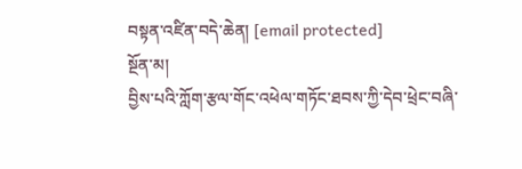བསྟན་འཛིན་བདེ་ཆེན། [email protected]
སྔོན་མ།
བྱིས་པའི་ཀློག་རྩལ་གོང་འཕེལ་གཏོང་ཐབས་ཀྱི་དེབ་ཕྲེང་བཞི་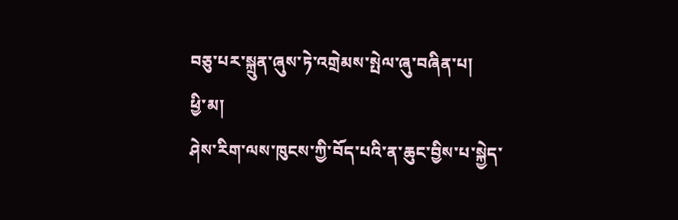བཅུ་པར་སྐྲུན་ཞུས་ཏེ་འགྲེམས་སྤེལ་ཞུ་བཞིན་པ།
ཕྱི་མ།
ཤེས་རིག་ལས་ཁུངས་ཀྱི་བོད་པའི་ན་ཆུང་བྱིས་པ་སྐྱེད་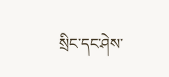སྲིང་དང་ཤེས་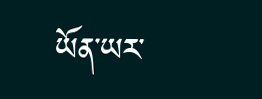ཡོན་ཡར་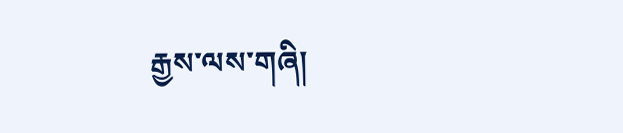རྒྱས་ལས་གཞི།